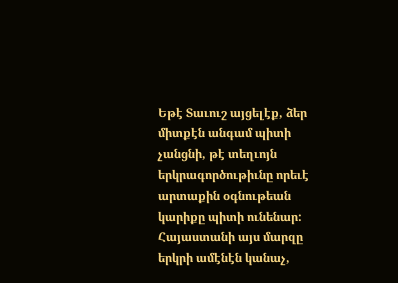Եթէ Տաւուշ այցելէք, ձեր միտքէն անգամ պիտի չանցնի, թէ տեղւոյն երկրագործութիւնը որեւէ արտաքին օգնութեան կարիքը պիտի ունենար: Հայաստանի այս մարզը երկրի ամէնէն կանաչ,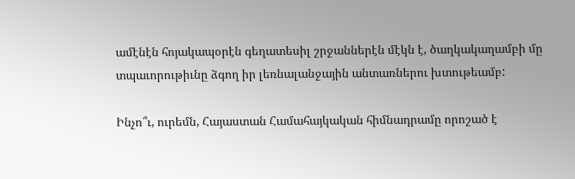ամէնէն հոյակապօրէն գեղատեսիլ շրջաններէն մէկն է, ծաղկակաղամբի մը տպաւորութիւնը ձգող իր լեռնալանջային անտառներու խտութեամբ:

Ինչո՞ւ, ուրեմն, Հայաստան Համահայկական հիմնադրամը որոշած է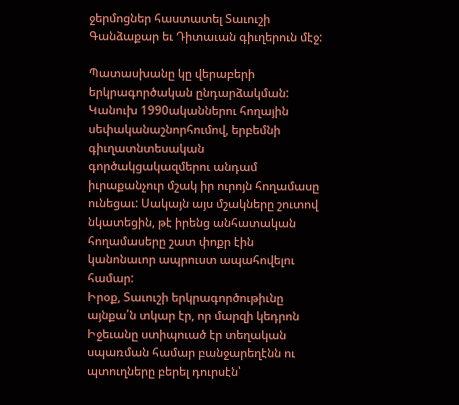ջերմոցներ հաստատել Տաւուշի Գանձաքար եւ Դիտաւան գիւղերուն մէջ:

Պատասխանը կը վերաբերի երկրագործական ընդարձակման:
Կանուխ 1990ականներու հողային սեփականաշնորհումով, երբեմնի գիւղատնտեսական գործակցակազմերու անդամ իւրաքանչուր մշակ իր ուրոյն հողամասը ունեցաւ: Սակայն այս մշակները շուտով նկատեցին, թէ իրենց անհատական հողամասերը շատ փոքր էին կանոնաւոր ապրուստ ապահովելու համար:
Իրօք, Տաւուշի երկրագործութիւնը այնքա՛ն տկար էր, որ մարզի կեդրոն Իջեւանը ստիպուած էր տեղական սպառման համար բանջարեղէնն ու պտուղները բերել դուրսէն՝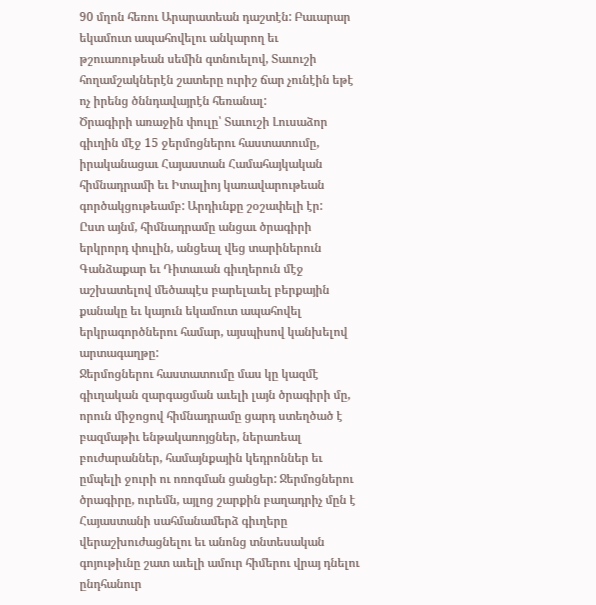90 մղոն հեռու Արարատեան դաշտէն: Բաւարար եկամուտ ապահովելու անկարող եւ թշուառութեան սեմին գտնուելով, Տաւուշի հողամշակներէն շատերը ուրիշ ճար չունէին եթէ ոչ իրենց ծննդավայրէն հեռանալ:
Ծրագիրի առաջին փուլը՝ Տաւուշի Լուսաձոր գիւղին մէջ 15 ջերմոցներու հաստատումը, իրականացաւ Հայաստան Համահայկական հիմնադրամի եւ Իտալիոյ կառավարութեան գործակցութեամբ: Արդիւնքը շօշափելի էր:
Ըստ այնմ, հիմնադրամը անցաւ ծրագիրի երկրորդ փուլին, անցեալ վեց տարիներուն Գանձաքար եւ Դիտաւան գիւղերուն մէջ աշխատելով մեծապէս բարելաւել բերքային քանակը եւ կայուն եկամուտ ապահովել երկրագործներու համար, այսպիսով կանխելով արտագաղթը:
Ջերմոցներու հաստատումը մաս կը կազմէ գիւղական զարգացման աւելի լայն ծրագիրի մը, որուն միջոցով հիմնադրամը ցարդ ստեղծած է բազմաթիւ ենթակառոյցներ, ներառեալ բուժարաններ, համայնքային կեդրոններ եւ ըմպելի ջուրի ու ոռոգման ցանցեր: Ջերմոցներու ծրագիրը, ուրեմն, այլոց շարքին բաղադրիչ մըն է Հայաստանի սահմանամերձ գիւղերը վերաշխուժացնելու եւ անոնց տնտեսական գոյութիւնը շատ աւելի ամուր հիմերու վրայ դնելու ընդհանուր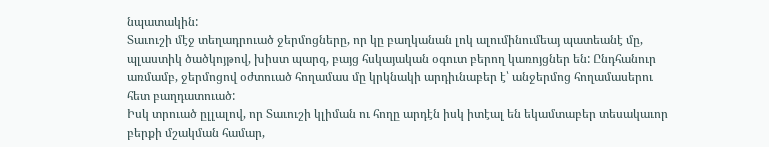նպատակին:
Տաւուշի մէջ տեղադրուած ջերմոցները, որ կը բաղկանան լոկ ալումինումեայ պատեանէ մը, պլաստիկ ծածկոյթով, խիստ պարզ, բայց հսկայական օգուտ բերող կառոյցներ են: Ընդհանուր առմամբ, ջերմոցով օժտուած հողամաս մը կրկնակի արդիւնաբեր է՝ անջերմոց հողամասերու հետ բաղդատուած:
Իսկ տրուած ըլլալով, որ Տաւուշի կլիման ու հողը արդէն իսկ իտէալ են եկամտաբեր տեսակաւոր բերքի մշակման համար,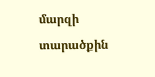մարզի տարածքին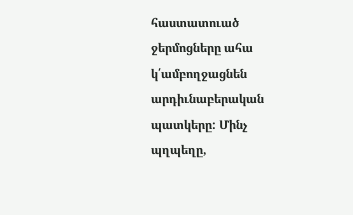հաստատուած ջերմոցները ահա կ՛ամբողջացնեն արդիւնաբերական պատկերը: Մինչ պղպեղը,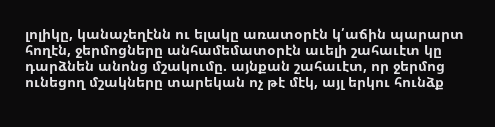լոլիկը, կանաչեղէնն ու ելակը առատօրէն կ՛աճին պարարտ հողէն, ջերմոցները անհամեմատօրէն աւելի շահաւէտ կը դարձնեն անոնց մշակումը. այնքան շահաւէտ, որ ջերմոց ունեցող մշակները տարեկան ոչ թէ մէկ, այլ երկու հունձք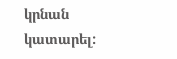կրնան կատարել: